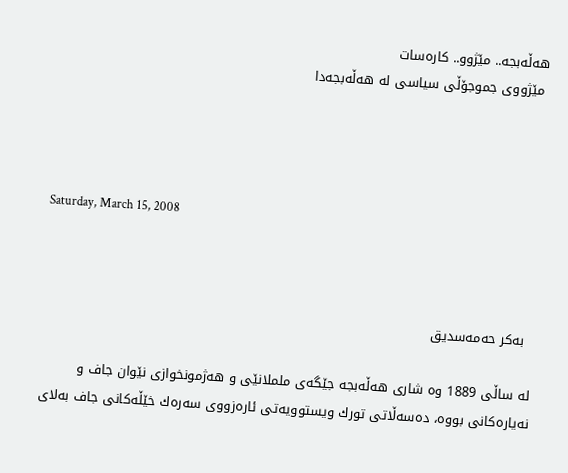هه‌ڵه‌بجه‌.. مێژوو.. كاره‌سات
 مێژووی‌ جموجۆڵی‌ سیاسی‌ له‌ هه‌ڵه‌بجه‌دا




Saturday, March 15, 2008



  به‌كر حه‌مه‌سدیق

له‌ ساڵی‌ 1889 وه‌ شاری‌ هه‌ڵه‌بجه‌ جێگه‌ی‌ ململانێی‌ ‌و هه‌ژمونخوازی‌ نێوان جاف و نه‌یاره‌كانی‌ بووه‌، ده‌سه‌ڵاتی‌ تورك ویستوویه‌تی‌ ئاره‌زووی‌ سه‌ره‌ك خێڵه‌كانی‌ جاف به‌لای‌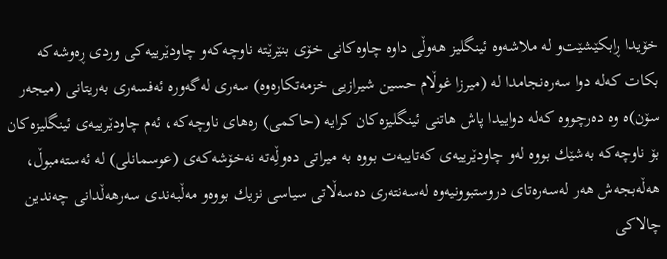خۆیدا ڕابكێشێت‌و له‌ ملاشه‌وه‌ ئینگلیز هه‌وڵی‌ داوه‌ چاوه‌كانی‌ خۆی‌ بنێرێته‌ ناوچه‌كه‌‌و چاودێرییه‌كی‌ وردی‌ ڕه‌وشه‌كه‌ بكات كه‌له‌ دوا سه‌ره‌نجامدا له‌ (میرزا غوڵام حسین شیرازیی‌ خزمه‌تكاره‌وه‌) سه‌ری‌ له‌گه‌وره‌ ئه‌فسه‌ری‌ به‌ریتانی‌ (میجه‌ر سۆن)ه‌ وه‌ ده‌رچووه‌ كه‌له‌ دواییدا پاش هاتنی‌ ئینگلیزه‌كان كرایه‌ (حاكمی‌) ره‌های‌ ناوچه‌كه‌، ئه‌م چاودێرییه‌ی‌ ئینگلیزه‌كان بۆ ناوچه‌كه‌ به‌شێك بووه‌ له‌و چاودێرییه‌ی‌ كه‌تایبه‌ت بووه‌ به‌ میراتی‌ ده‌وڵِه‌ته‌ نه‌خۆشه‌كه‌ی‌ (عوسمانلی‌) له‌ ئه‌سته‌مبوڵ، هه‌ڵه‌بجه‌ش هه‌ر له‌سه‌ره‌تای‌ دروستبوونیه‌وه‌ له‌سه‌نته‌ری‌ ده‌سه‌ڵاتی‌ سیاسی‌ نزیك بووه‌‌و مه‌ڵبه‌ندی‌ سه‌رهه‌ڵدانی‌ چه‌ندین  چالاكی‌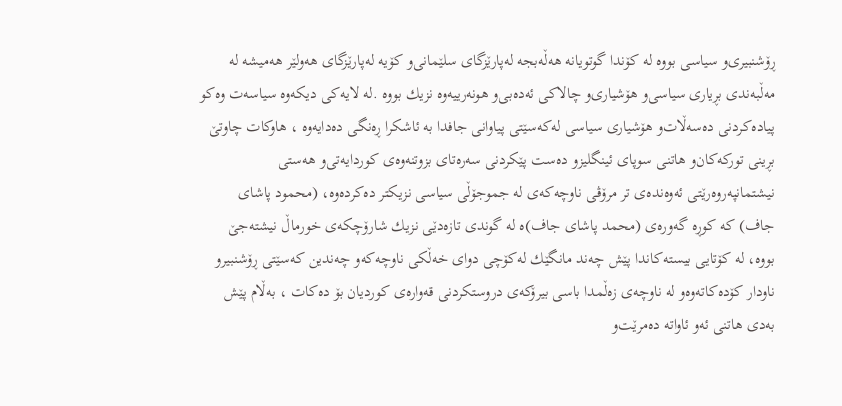ڕۆشنبیری‌‌و سیاسی‌ بووه‌ له‌ كۆندا گوتویانه‌ هه‌ڵه‌بجه‌ له‌پارێزگای‌ سلێمانی‌‌و كۆیه‌ له‌پارێزگای‌ هه‌ولێر هه‌میشه‌ له‌ مه‌ڵبه‌ندی‌ بڕیاری‌ سیاسی‌‌و هۆشیاری‌‌و چالاكی‌ ئه‌ده‌بی‌‌و هونه‌رییه‌وه‌ نزیك بووه‌ .له‌ لایه‌كی‌ دیكه‌وه‌ سیاسه‌ت وه‌كو پیاده‌كردنی‌ ده‌سه‌ڵات‌و هۆشیاری‌ سیاسی‌ له‌كه‌سێتی‌ پیاوانی‌ جافدا به‌ ئاشكرا ڕه‌نگی‌ ده‌دایه‌وه‌ ، هاوكات چاوتێ بڕینی‌ توركه‌كان‌و هاتنی‌ سوپای‌ ئینگلیز‌و ده‌ست پێكردنی‌ سه‌ره‌تای‌ بزوتنه‌وه‌ی‌ كوردایه‌تی‌‌و هه‌ستی‌ نیشتمانپه‌روه‌رێتی‌ ئه‌وه‌نده‌ی‌ تر مرۆڤی‌ ناوچه‌كه‌ی‌ له‌ جموجۆڵی‌ سیاسی‌ نزیكتر ده‌كرده‌وه‌، (محمود پاشای‌ جاف) كه‌ كوڕه‌ گه‌وره‌ی‌ (محمد پاشای‌ جاف)ه‌ له‌ گوندی‌ تازه‌دێی‌ نزیك شارۆچكه‌ی‌ خورماڵ نیشته‌جێ‌ بووه‌، له‌ كۆتایی‌ بیسته‌كاندا پێش چه‌ند مانگێك له‌كۆچی‌ دوای‌ خه‌ڵكی‌ ناوچه‌كه‌‌و چه‌ندین كه‌سێتی‌ ڕۆشنبیر‌و ناودار كۆده‌كاته‌وه‌‌و له‌ ناوچه‌ی‌ زه‌ڵمدا باسی‌ بیرۆكه‌ی‌ دروستكردنی‌ قه‌واره‌ی‌ كوردیان بۆ ده‌كات ، به‌ڵام پێش به‌دی هاتنی‌ ئه‌و ئاواته‌ ده‌مرێت‌و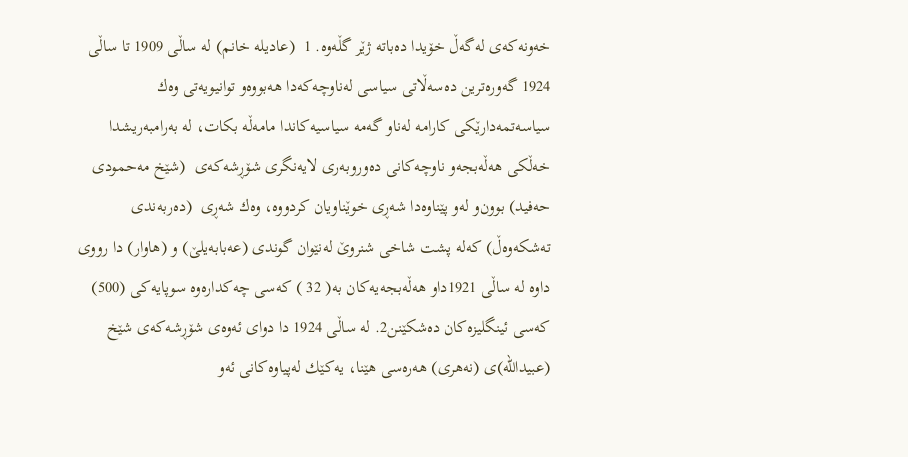خه‌ونه‌كه‌ی‌ له‌گه‌ڵ خۆیدا ده‌باته‌ ژێر گڵه‌وه‌. 1  (عادیله‌ خانم) له‌ ساڵی‌ 1909 تا ساڵی‌ 1924 گه‌وره‌ترین ده‌سه‌ڵاتی‌ سیاسی‌ له‌ناوچه‌كه‌دا هه‌بووه‌‌و توانیویه‌تی‌ وه‌ك سیاسه‌تمه‌دارێكی‌ كارامه‌ له‌ناو گه‌مه‌ سیاسیه‌كاندا مامه‌ڵه‌ بكات، له‌ به‌رامبه‌ریشدا خه‌ڵكی‌ هه‌ڵه‌بجه‌و ناوچه‌كانی‌ ده‌وروبه‌ری‌ لایه‌نگری‌ شۆڕشه‌كه‌ی‌  (شێخ مه‌حمودی‌ حه‌فید) بوون‌و له‌و پێناوه‌دا شه‌ڕی‌ خوێناویان كردووه‌، وه‌ك شه‌ڕی‌  (ده‌ربه‌ندی‌ ته‌شكه‌وه‌ڵ) كه‌له‌ پشت شاخی‌ شنروێ‌ له‌نێوان گوندی‌ (عه‌بابه‌یلێ‌) و (هاوار) دا رووی داوه‌ له‌ ساڵی‌ 1921داو هه‌ڵه‌بجه‌یه‌كان به‌( 32 ) كه‌سی‌ چه‌كداره‌وه‌ سوپایه‌كی‌ (500) كه‌سی‌ ئینگلیزه‌كان ده‌شكێنن2. له‌ ساڵی‌ 1924 دا دوای‌ ئه‌وه‌ی‌ شۆڕشه‌كه‌ی‌ شێخ (عبیدالله‌)ی‌ (نه‌هری‌) هه‌ره‌سی‌ هێنا، یه‌كێك له‌پیاوه‌كانی‌ ئه‌و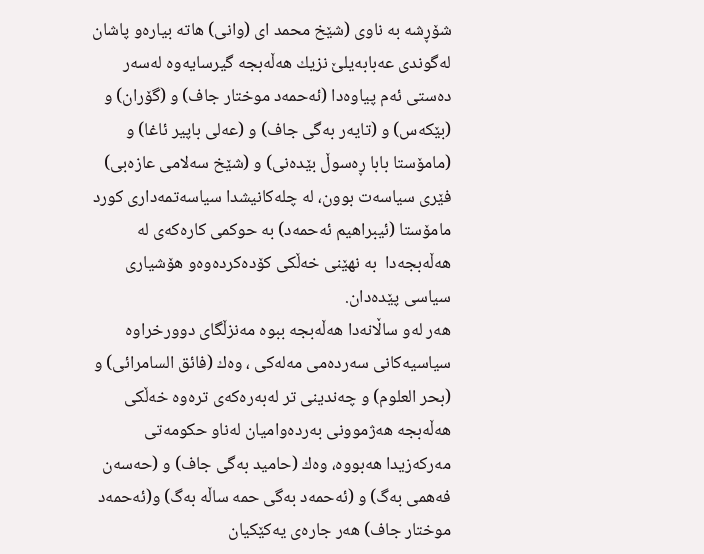شۆڕشه‌ به‌ ناوی‌ (شێخ محمد ای‌ (وانی‌) هاته‌ بیاره‌‌و پاشان له‌گوندی‌ عه‌بابه‌یلێ‌ نزیك هه‌ڵه‌بجه‌ گیرسایه‌وه‌ له‌سه‌ر ده‌ستی‌ ئه‌م پیاوه‌دا (ئه‌حمه‌د موختار جاف) و (گۆران) و (بێكه‌س) و (تایه‌ر به‌گی‌ جاف) و (عه‌لی‌ باپیر ئاغا) و (مامۆستا بابا ڕه‌سوڵ بێده‌نی‌) و (شێخ سه‌لامی‌ عازه‌بی‌) فێری‌ سیاسه‌ت بوون، له‌ چله‌كانیشدا سیاسه‌تمه‌داری‌ كورد مامۆستا (ئیبراهیم ئه‌حمه‌د) به‌ حوكمی‌ كاره‌كه‌ی‌ له‌ هه‌ڵه‌بجه‌دا  به‌ نهێنی‌ خه‌ڵكی‌ كۆده‌كرده‌وه‌‌و هۆشیاری‌ سیاسی‌ پێده‌دان.
هه‌ر له‌و ساڵانه‌دا هه‌ڵه‌بجه‌ ببوه‌ مه‌نزڵگای‌ دوورخراوه‌ سیاسیه‌كانی‌ سه‌رده‌می‌ مه‌له‌كی‌ ، وه‌ك (فائق السامرائی‌) و (بحر العلوم) و چه‌ندینی‌ تر له‌به‌ره‌كه‌ی‌ تره‌وه‌ خه‌ڵكی‌ هه‌ڵه‌بجه‌ هه‌ژموونی‌ به‌رده‌وامیان له‌ناو حكومه‌تی‌ مه‌ركه‌زیدا هه‌بووه‌، وه‌ك (حامید به‌گی‌ جاف) و (حه‌سه‌ن فه‌همی‌ به‌گ) و (ئه‌حمه‌د به‌گی‌ حمه‌ ساڵه‌ به‌گ) و(ئه‌حمه‌د موختار جاف) هه‌ر جاره‌ی‌ یه‌كێكیان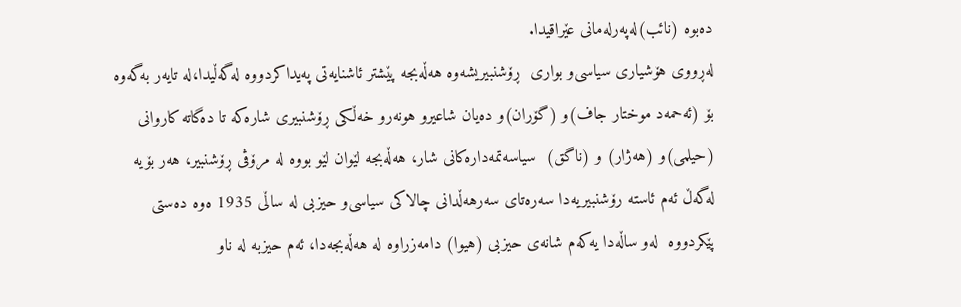ده‌بوه‌ (نائب)له‌په‌رله‌مانی‌ عێراقیدا.
له‌ڕووی‌ هۆشیاری‌ سیاسی‌‌و بواری‌  ڕۆشنبیریشه‌وه‌ هه‌ڵه‌بجه‌ پێشتر ئاشنایه‌تی‌ په‌یداكردووه‌ له‌گه‌ڵیدا،له‌ تایه‌ر به‌گه‌وه‌ بۆ (ئه‌حمه‌د موختار جاف)و (گۆران)و ده‌یان شاعیر‌و هونه‌ر‌و خه‌ڵكی‌ ڕۆشنبیری‌ شاره‌كه‌ تا ده‌گاته‌ كاروانی‌ (حیلمی‌)و (هه‌ژار) و (ناگق)  سیاسه‌تمه‌داره‌كانی‌ شار، هه‌ڵه‌بجه‌ لێوان لێو بووه‌ له‌ مرۆڤی‌ ڕۆشنبیر، هه‌ر بۆیه‌ له‌گه‌ڵ ئه‌م ئاسته‌ رۆشنبیریه‌دا سه‌ره‌تای‌ سه‌رهه‌ڵدانی‌ چالاكی‌ سیاسی‌‌و حیزبی‌ له‌ ساڵی‌ 1935 ه‌وه‌ ده‌ستی‌ پێكردووه‌  له‌و ساڵه‌دا یه‌كه‌م شانه‌ی‌ حیزبی‌ (هیوا) دامه‌زراوه‌ له‌ هه‌ڵه‌بجه‌دا، ئه‌م حیزبه‌ له‌ ناو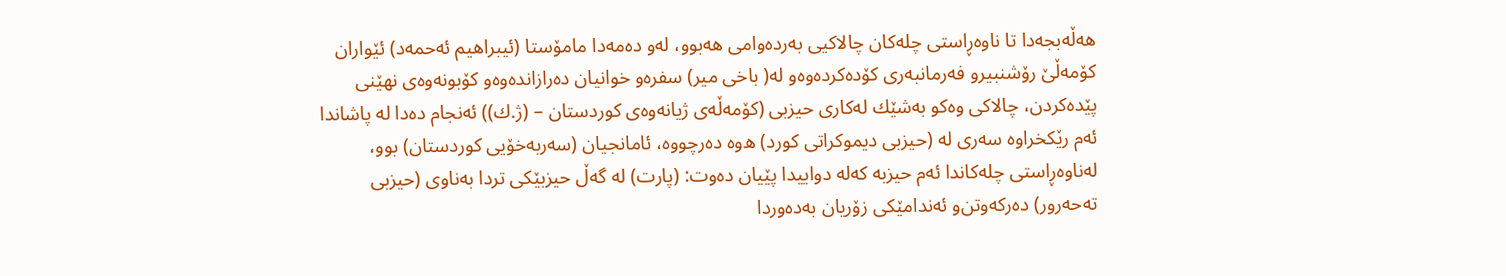هه‌ڵه‌بجه‌دا تا ناوه‌ڕاستی‌ چله‌كان چالاكیی‌ به‌رده‌وامی‌ هه‌بوو، له‌و ده‌مه‌دا مامۆستا (ئیبراهیم ئه‌حمه‌د) ئێواران كۆمه‌ڵێ‌ رۆشنبیر‌و فه‌رمانبه‌ری‌ كۆده‌كرده‌وه‌‌و له‌( باخی‌ میر) سفره‌و خوانیان ده‌رازانده‌وه‌‌و كۆبونه‌وه‌ی‌ نهێنی‌ پێده‌كردن، چالاكی‌ وه‌كو به‌شێك له‌كاری‌ حیزبی‌ (كۆمه‌ڵه‌ی‌ ژیانه‌وه‌ی‌ كوردستان – (ژ.ك)) ئه‌نجام ده‌دا له‌ پاشاندا ئه‌م رێكخراوه‌ سه‌ری‌ له‌ (حیزبی‌ دیموكراتی‌ كورد) ه‌وه‌ ده‌رچووه‌، ئامانجیان (سه‌ربه‌خۆیی‌ كوردستان) بوو، له‌ناوه‌ڕاستی‌ چله‌كاندا ئه‌م حیزبه‌ كه‌له‌ دواییدا پێیان ده‌وت: (پارت) له‌ گه‌ڵ حیزبێكی‌ تردا به‌ناوی‌ (حیزبی‌ ته‌حه‌رور) ده‌ركه‌وتن‌و ئه‌ندامێكی‌ زۆریان به‌ده‌وردا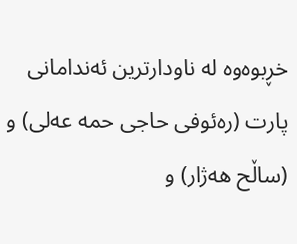خڕبوه‌وه‌ له‌ ناودارترین ئه‌ندامانی‌ پارت (ره‌ئوفی‌ حاجی‌ حمه‌ عه‌لی‌) و (ساڵح هه‌ژار) و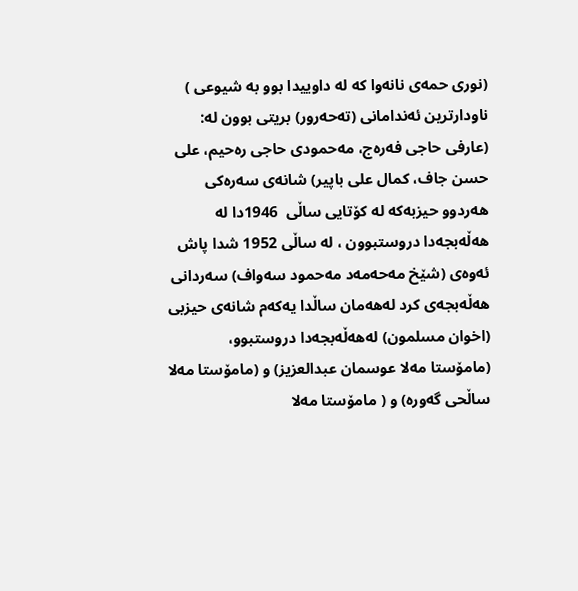(نوری‌ حمه‌ی‌ نانه‌وا كه‌ له‌ داوییدا بوو به‌ شیوعی‌ ) ناودارترین ئه‌ندامانی‌ (ته‌حه‌رور) بریتی‌ بوون له‌: (عارفی‌ حاجی‌ فه‌ره‌ج، مه‌حمودی‌ حاجی‌ ره‌حیم، علی‌ حسن جاف، كمال علی‌ باپیر) شانه‌ی‌ سه‌ره‌كی‌ هه‌ردوو حیزبه‌كه‌ له‌ كۆتایی‌ ساڵی‌  1946دا له‌ هه‌ڵه‌بجه‌دا دروستبوون ، له‌ ساڵی‌ 1952 شدا پاش ئه‌وه‌ی‌ (شێخ مه‌حه‌مه‌د مه‌حمود سه‌واف) سه‌ردانی‌ هه‌ڵه‌بجه‌ی‌ كرد له‌هه‌مان ساڵدا یه‌كه‌م شانه‌ی‌ حیزبی‌ (اخوان مسلمون) له‌هه‌ڵه‌بجه‌دا دروستبوو، (مامۆستا مه‌لا عوسمان عبدالعزیز) و (مامۆستا مه‌لا ساڵحی‌ گه‌وره‌) و ( مامۆستا مه‌لا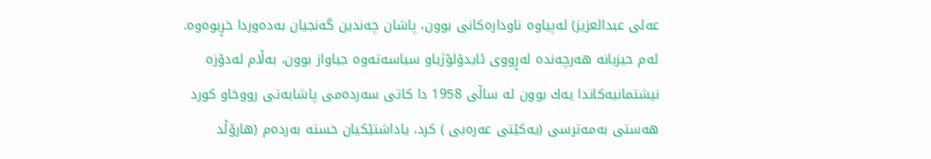عه‌لی‌ عبدالعزیز) له‌پیاوه‌ ناوداره‌كانی‌ بوون، پاشان چه‌ندین گه‌نجیان به‌ده‌وردا خڕبوه‌وه‌.
ئه‌م حیزبانه‌ هه‌رچه‌نده‌ له‌ڕووی‌ ئایدۆلۆژیاو سیاسه‌ته‌وه‌ جیاواز بوون، به‌ڵام له‌دۆزه‌ نیشتمانیه‌كاندا یه‌ك بوون له‌ ساڵی‌ 1958 دا كاتی‌ سه‌رده‌می‌ پاشایه‌تی‌ رووخا‌و كورد هه‌ستی‌ به‌مه‌ترسی‌ (یه‌كێتی‌ عه‌ره‌بی‌ ) كرد، یاداشتێكیان خسته‌ به‌رده‌م (هارۆڵد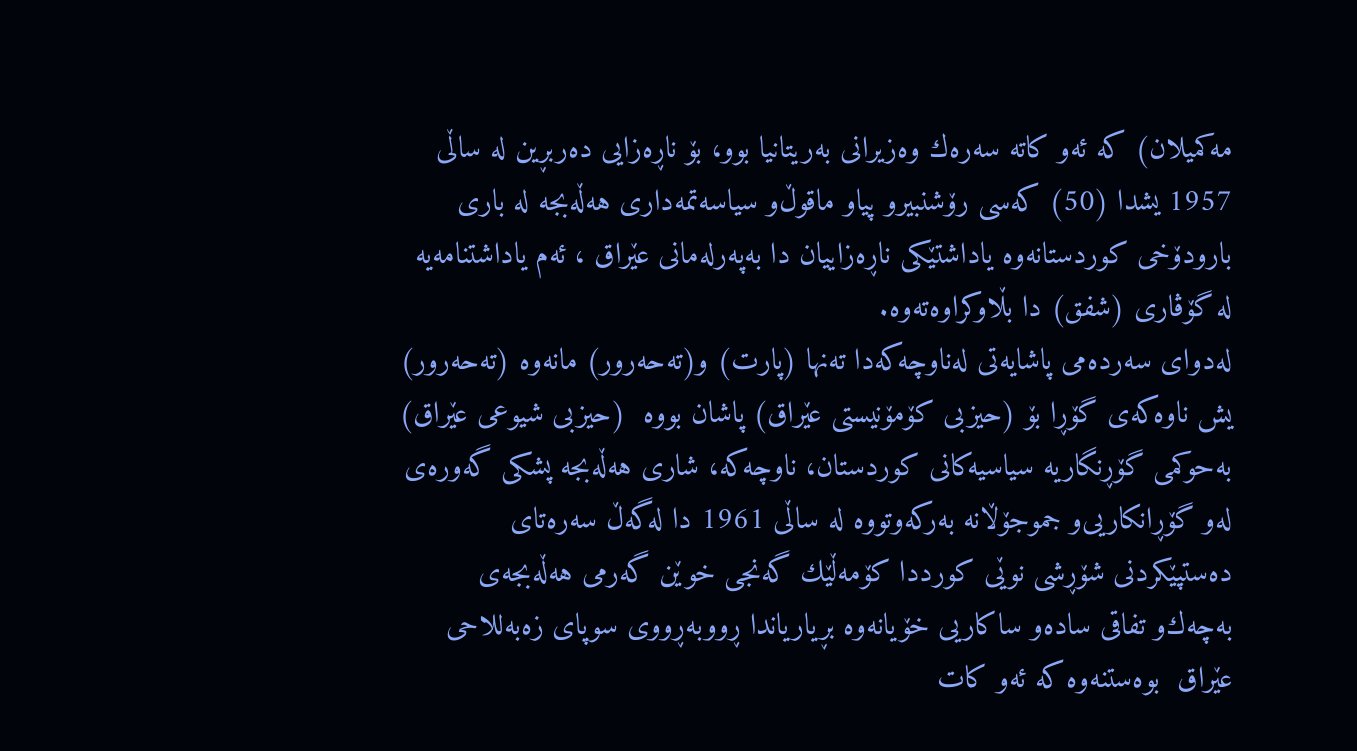مه‌كمیلان) كه‌ ئه‌و كاته‌ سه‌ره‌ك وه‌زیرانی‌ به‌ریتانیا بوو، بۆ ناڕه‌زایی‌ ده‌ربڕین له‌ ساڵی‌ 1957 یشدا (50) كه‌سی‌ رۆشنبیر‌و پیاو ماقوڵ‌و سیاسه‌تمه‌داری‌ هه‌ڵه‌بجه‌ له‌ باری‌ بارودۆخی‌ كوردستانه‌وه‌ یاداشتێكی ناڕه‌زاییان دا به‌په‌رله‌مانی‌ عێراق ، ئه‌م یاداشتنامه‌یه‌ له‌ گۆڤاری‌ (شفق) دا بڵاوكراوه‌ته‌وه‌.
له‌دوای‌ سه‌رده‌می‌ پاشایه‌تی‌ له‌ناوچه‌كه‌دا ته‌نها (پارت) و(ته‌حه‌رور) مانه‌وه‌ (ته‌حه‌رور) یش ناوه‌كه‌ی‌ گۆڕا بۆ (حیزبی‌ كۆمۆنیستی‌ عێراق) پاشان بووه‌  (حیزبی‌ شیوعی‌ عێراق) به‌حوكمی‌ گۆڕنگاریه‌ سیاسیه‌كانی‌ كوردستان، ناوچه‌كه‌، شاری‌ هه‌ڵه‌بجه‌ پشكی‌ گه‌وره‌ی‌ له‌و گۆڕانكاریی‌و جموجۆڵانه‌ به‌ركه‌وتووه‌ له‌ ساڵی‌ 1961 دا له‌گه‌ڵ سه‌ره‌تای‌ ده‌ستپێكردنی‌ شۆڕشی‌ نوێی‌ كورددا كۆمه‌ڵێك گه‌نجی‌ خوێن گه‌رمی‌ هه‌ڵه‌بجه‌ی‌ به‌چه‌ك‌و تفاقی‌ ساده‌‌و ساكاریی‌ خۆیانه‌وه‌ بڕیاریاندا ڕووبه‌ڕووی‌ سوپای‌ زه‌به‌للاحی‌ عێراق  بوه‌ستنه‌وه‌ كه‌ ئه‌و كات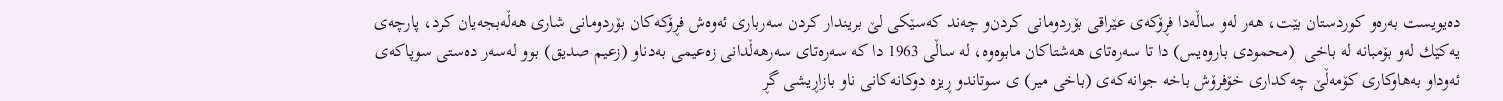ده‌یویست به‌ره‌و كوردستان بێت، هه‌ر له‌و ساڵه‌دا فڕۆكه‌ی‌ عێراقی‌ بۆردومانی‌ كردن‌و چه‌ند كه‌سێكی‌ لێ‌ بریندار كردن سه‌رباری‌ ئه‌وه‌ش فڕۆكه‌كان بۆردومانی‌ شاری‌ هه‌ڵه‌بجه‌یان كرد، پارچه‌ی‌ یه‌كێك له‌و بۆمبانه‌ له‌ باخی‌  (محمودی‌ باروه‌یس) دا تا سه‌ره‌تای‌ هه‌شتاكان مابوه‌وه‌، له‌ ساڵی‌ 1963 دا كه‌ سه‌ره‌تای‌ سه‌رهه‌ڵدانی‌ زه‌عیمی‌ به‌دناو (زعیم صدیق) بوو له‌سه‌ر ده‌ستی‌ سوپاكه‌ی‌ ئه‌ودا‌و به‌هاوكاری‌ كۆمه‌ڵێ چه‌كداری‌ خۆفرۆش باخه‌ جوانه‌كه‌ی‌ (باخی‌ میر) ی‌ سوتاندو ڕیزه‌ دوكانه‌كانی‌ ناو بازاڕیشی‌ گڕ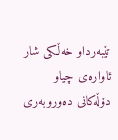تێبه‌ردا‌و خه‌ڵكی‌ شار ئاواره‌ی‌ چیا‌و دۆڵه‌كانی‌ ده‌وروبه‌ری‌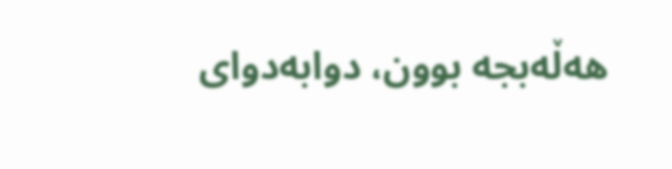هه‌ڵه‌بجه‌ بوون، دوابه‌دوای‌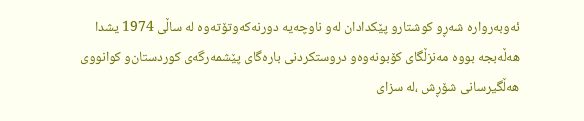ئه‌وبه‌رواره‌ شه‌ڕ‌و كوشتار‌و پێكدادان له‌و ناوچه‌یه‌ دورنه‌كه‌وتۆته‌وه‌ له‌ ساڵی‌ 1974 یشدا هه‌ڵه‌بجه‌ بووه‌ مه‌نزڵگای‌ كۆبونه‌وه‌‌و دروستكردنی‌ باره‌گای‌ پێشمه‌رگه‌ی‌ كوردستان‌و كوانووی‌ هه‌ڵگیرسانی‌ شۆڕش ،له‌ سزای‌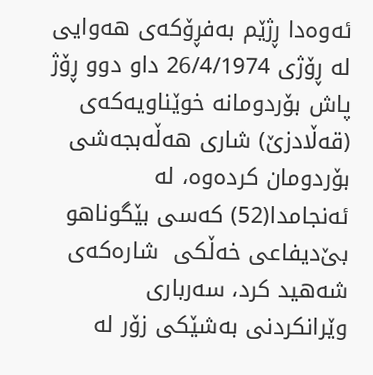ئه‌وه‌دا ڕژێم به‌فڕۆكه‌ی‌ هه‌وایی‌ له‌ ڕۆژی‌ 26/4/1974 داو دوو ڕۆژ پاش بۆردومانه‌ خوێناویه‌كه‌ی‌ (قه‌ڵادزێ‌) شاری‌ هه‌ڵه‌بجه‌شی‌ بۆردومان كرده‌وه‌، له‌ ئه‌نجامدا(52) كه‌سی‌ بێگوناهو بێ‌دیفاعی‌ خه‌ڵكی‌  شاره‌كه‌ی‌ شه‌هید كرد، سه‌رباری‌ وێرانكردنی‌ به‌شێكی‌ زۆر له‌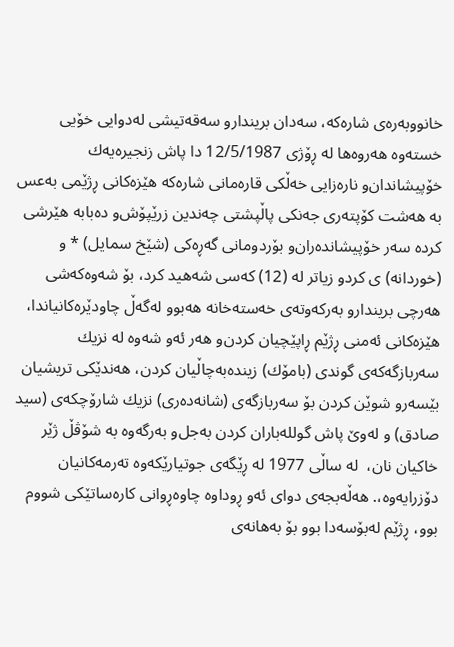خانووبه‌ره‌ی‌ شاره‌كه‌، سه‌دان بریندار‌و سه‌قه‌تیشی‌ له‌دوایی‌ خۆیی‌ خسته‌وه‌ هه‌روه‌ها له‌ ڕۆژی‌ 12/5/1987 دا پاش زنجیره‌یه‌ك خۆپیشاندان‌و ناره‌زایی‌ خه‌ڵكی‌ قاره‌مانی‌ شاره‌كه‌ هێزه‌كانی‌ ڕژێمی‌ به‌عس به‌ هه‌شت كۆپته‌ری‌ جه‌نكی‌ پاڵپشتی‌ چه‌ندین زرێپۆش‌و ده‌بابه‌ هێرشی‌ كرده‌ سه‌ر خۆپیشانده‌ران‌و بۆردومانی‌ گه‌ڕه‌كی‌ (شێخ سمایل) * و (خوردانه‌) ی‌ كردو زیاتر له‌ (12) كه‌سی‌ شه‌هید كرد، بۆ شه‌وه‌كه‌شی‌ هه‌رچی‌ بریندار‌و به‌ركه‌وته‌ی‌ خه‌سته‌خانه‌ هه‌بوو له‌گه‌ڵ چاودێره‌كانیاندا، هێزه‌كانی‌ ئه‌منی‌ ڕژێم ڕاپێچیان كردن‌و هه‌ر ئه‌و شه‌وه‌ له‌ نزیك سه‌ربازگه‌كه‌ی‌ گوندی‌ (بامۆك) زینده‌به‌چاڵیان كردن، هه‌ندێكی‌ تریشیان بێسه‌رو شوێن كردن بۆ سه‌ربازگه‌ی‌ (شانه‌ده‌ری‌) نزیك شارۆچكه‌ی‌ (سید صادق) و له‌وێ‌ پاش گولله‌باران كردن به‌جل‌و به‌رگه‌وه‌ به‌ شۆڤڵ ژێر خاكیان نان،  له‌ ساڵی‌ 1977 له‌ ڕێگه‌ی‌ جوتیارێكه‌وه‌ ته‌رمه‌كانیان دۆزرایه‌وه‌،. هه‌ڵه‌بجه‌ی‌ دوای‌ ئه‌و ڕوداوه‌ چاوه‌ڕوانی‌ كاره‌ساتێكی‌ شووم بوو، ڕژێم له‌بۆسه‌دا بوو بۆ به‌هانه‌ی‌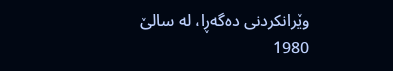وێرانكردنی‌ ده‌گه‌ڕا، له‌ سالێ‌ 1980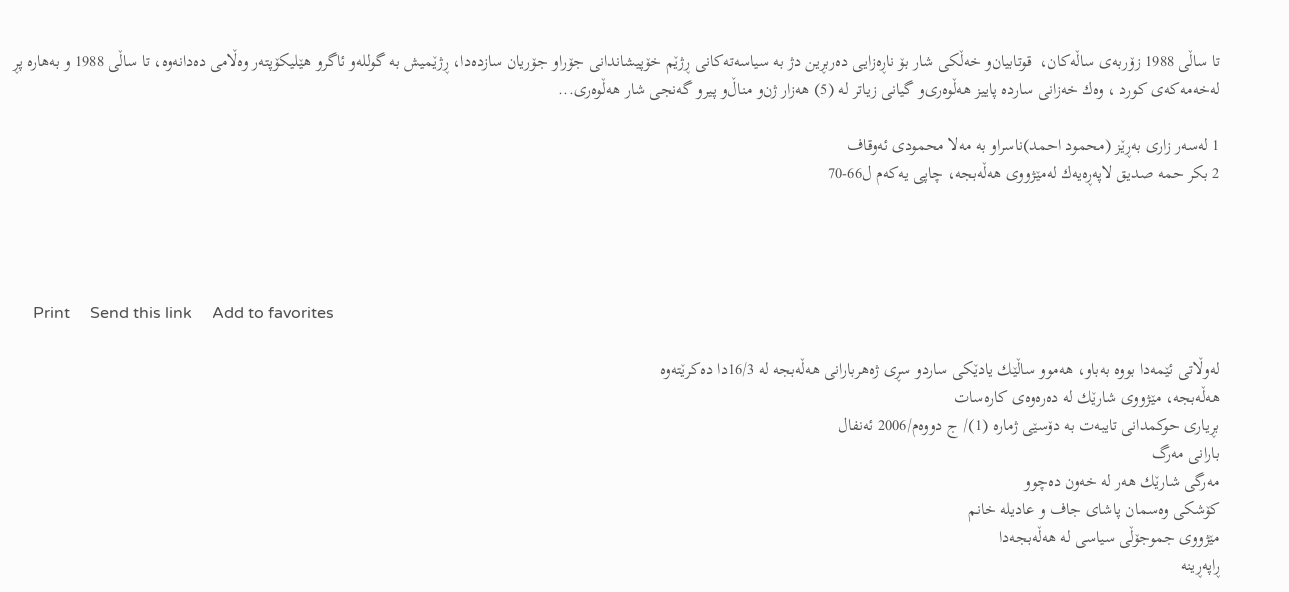تا ساڵی‌ 1988 زۆربه‌ی‌ ساڵه‌كان،  قوتابیان‌و خه‌ڵكی‌ شار بۆ ناڕه‌زایی‌ ده‌ربڕین دژ به‌ سیاسه‌ته‌كانی‌ ڕژێم خۆپیشاندانی‌ جۆراو جۆریان سازده‌دا، ڕژێمیش به‌ گولله‌‌و ئاگر‌و هێلیكۆپته‌ر وه‌ڵامی‌ ده‌دانه‌وه‌، تا ساڵی‌ 1988 و به‌هاره‌ پڕ له‌خه‌مه‌كه‌ی‌ كورد ، وه‌ك خه‌زانی‌ سارده‌ پاییز هه‌ڵوه‌ری‌‌و گیانی‌ زیاتر له‌ (5) هه‌زار ژن‌و مناڵ‌و پیر‌و گه‌نجی‌ شار هه‌ڵوه‌ری‌...

1 له‌سه‌ر زاری‌ به‌ڕێز (محمود احمد)ناسراو به‌ مه‌لا محمودی‌ ئه‌وقاف
2 بكر حمه‌ صدیق لاپه‌ڕه‌یه‌ك له‌مێژووی‌ هه‌ڵه‌بجه‌، چاپی‌ یه‌كه‌م ل66-70




     Print     Send this link     Add to favorites

له‌وڵاتی‌ ئێمه‌دا بووه‌ به‌باو، هه‌موو ساڵێك یادێكی‌ ساردو سڕی‌ ژه‌هربارانی‌ هه‌ڵه‌بجه‌ له‌ 16/3دا ده‌كرێته‌وه‌
هه‌ڵه‌بجه‌، مێژووی شارێك له‌ ده‌ره‌وه‌ی كاره‌سات
بڕیاری‌ حوكمدانی‌ تایبه‌ت به‌ دۆسێی‌ ژماره‌ (1)/ ج دووه‌م/2006 ئه‌نفال
بارانی‌ مه‌رگ
مه‌رگی‌ شارێك هه‌ر له‌ خه‌ون ده‌چوو
كۆشكی‌ وه‌سمان پاشای‌ جاف و عادیله‌ خانم
مێژووی‌ جموجۆڵی‌ سیاسی‌ له‌ هه‌ڵه‌بجه‌دا
ڕاپه‌ڕینه‌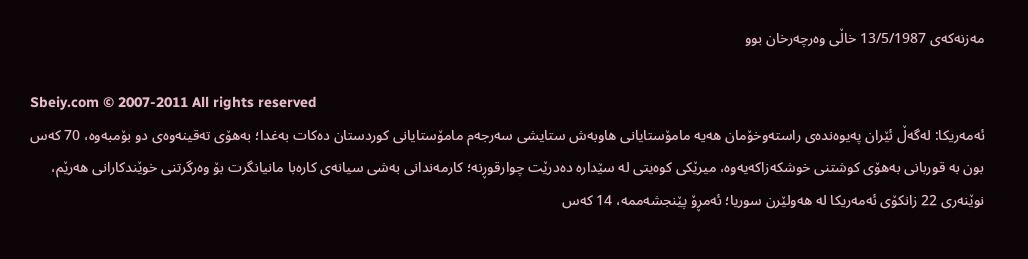مه‌زنه‌كه‌ی‌ 13/5/1987 خاڵی‌ وه‌رچه‌رخان بوو

Sbeiy.com © 2007-2011 All rights reserved
ئه‌مه‌ریكا: له‌گه‌ڵ ئێران په‌یوه‌نده‌ی‌ راسته‌وخۆمان هه‌یه‌ مامۆستایانی هاوبه‌ش ستایشی سه‌رجه‌م مامۆستایانی‌ كوردستان ده‌كات به‌غدا؛ به‌هۆی ته‌قینه‌وه‌ی دو بۆمبه‌وه، 70 كه‌س بون به‌ قوربانی‌ به‌هۆی‌ كوشتنی‌ خوشكه‌زاكه‌یه‌وه‌، میرێكی كوه‌یتی‌ له‌ سێداره‌ ده‌درێت چوارقوڕنه‌؛ كارمه‌ندانی به‌شی سیانه‌ی كاره‌با مانیانگرت بۆ وه‌رگرتنی خوێندكارانی هه‌رێم، نوێنه‌ری‌ 22 زانكۆی‌ ئه‌مه‌ریكا له‌ هه‌ولێرن سوریا؛ ئه‌مڕۆ پێنجشه‌ممه‌، 14 كه‌س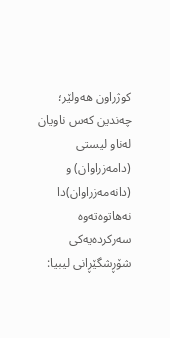كوژراون هه‌ولێر؛ چه‌ندین كه‌س ناویان له‌ناو ليستى (دامه‌زراوان) و (دانه‌مه‌زراوان)دا نه‌هاتوه‌ته‌وه‌ سه‌ركرده‌یه‌كی شۆڕشگێڕانی‌ لیبیا: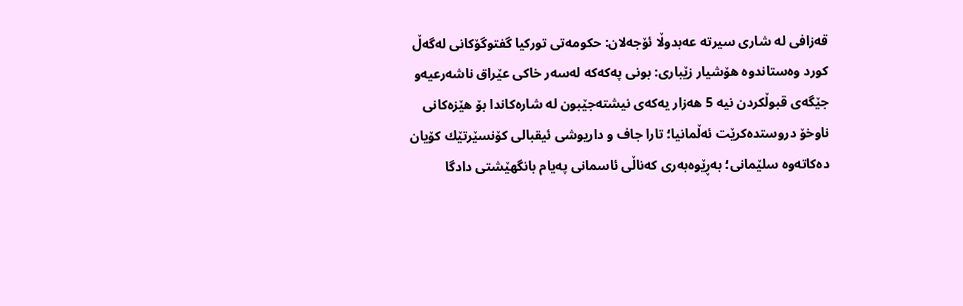قه‌زافی له‌ شاری‌ سیرته‌ عه‌بدوڵا ئۆجه‌لان: حكومه‌تی‌ توركیا گفتوگۆكانی‌ له‌گه‌ڵ كورد وه‌ستاندوه‌ هۆشیار زێباری‌: بونی په‌كه‌كه‌ له‌سه‌ر خاكی عێراق ناشه‌رعیه‌و جێگه‌ی‌ قبوڵكردن نیه‌ 5 هه‌زار یه‌كه‌ی‌ نیشته‌جێبون له‌ شاره‌كاندا بۆ هێزه‌كانی ناوخۆ دروستده‌كرێت ئه‌ڵمانیا؛ تارا جاف و داریوشی‌ ئیقبالی‌ كۆنسێرتێك كۆیان ده‌كاته‌وه‌ سلێمانی؛ به‌ڕێوه‌به‌ری كه‌ناڵی ئاسمانی په‌یام بانگهێشتی دادگا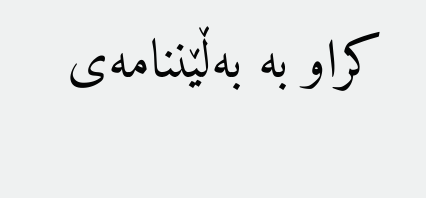کراو به‌ به‌ڵێننامه‌ی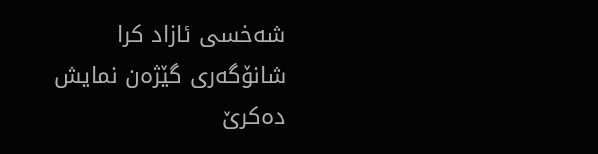شه‌خسی ئازاد کرا شانۆگه‌ری‌ گێژه‌ن نمایش ده‌كرێ